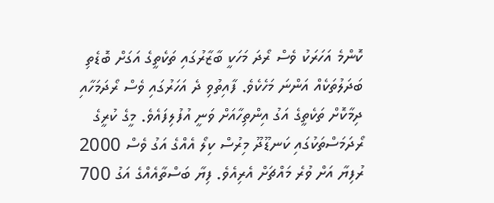ކޮންމެ އަހަރަކު ވެސް ރޯދަ މަހަކީ ބާޒާރުގައި ތަކެތީގެ އަގަށް ބޮޑެތި ބަދަލުތަކެއް އަންނަ މަހެކެވެ. ފާއިތުވި ދެ އަހަރުގައި ވެސް ރޯދަމަހާއި ދިމާކޮށް ތަކެތީގެ އަގު އިންތިހާއަށް ވަނީ އުފުލިފައެވެ. މީގެ ކުރީގެ ރޯދަމަސްތަކުގައި ކަނޑޫދޫ މިރުސް ކިލޯ އެއްގެ އަގު ވެސް 2000 ރުފިޔާ އަށް ވުރެ މައްޗަށް އެރިއެވެ. ފިޔާ ބަސްތާއެއްގެ އަގު 700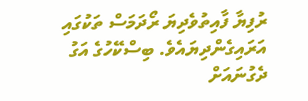ރުފިޔާ ފާއިތުވެދިޔަ ރޯދަމަސް ތަކުގައި އަރައިގެންދިޔައެވެ. ބިސްކޭހުގެ އަގު ދެގުނައަށް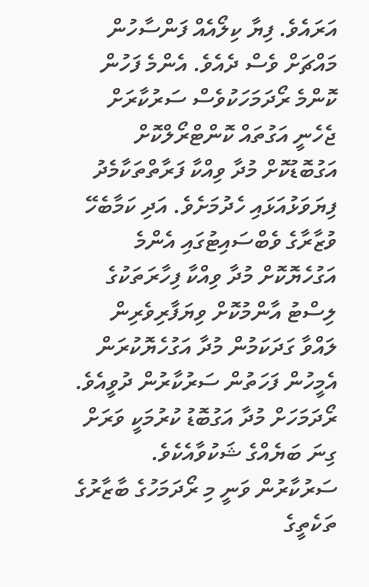އަރައެވެ. ފިޔާ ކިލޯއެއް ފަންސާހުން މައްޗަށް ވެސް ދެއެވެ. އެންމެ ފަހުން ކޮންމެ ރޯދަމަހަކުވެސް ސަރުކާރަށް ޖެހެނީ އަގުތައް ކޮންޓްރޯލްކޮށް އަގުބޮޑުކޮށް މުދާ ވިއްކާ ފަރާތްތަކާމެދު ފިޔަވަޅުއަޅައި ހެދުމަށެވެ. އަދި ކަމާބެހޭ ވުޒާރާގެ ވެބްސައިޓުގައި އެންމެ އަގުހެޔޮކޮށް މުދާ ވިއްކާ ފިހާރަތަކުގެ ލިސްޓު އާންމުކޮށް ވިޔަފާރިވެރިން ލައްވާ ގަދަކަމުން މުދާ އަގުހެޔޮކުރަން އެމީހުން ފަހަތުން ސަރުކާރުން ދުވީއެވެ. ރޯދަމަހަށް މުދާ އަގުބޮޑު ކުރުމަކީ ވަރަށް ގިނަ ބަޔެއްގެ ޝަކުވާއެކެވެ.
ސަރުކާރުން ވަނީ މި ރޯދަމަހުގެ ބާޒާރުގެ ތަކެތީގެ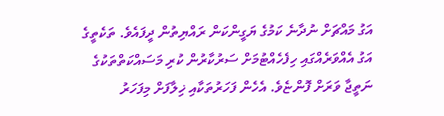އަގު މައްޗަށް ނުދާނެ ކަމުގެ ޔަގީންކަން ރައްޔިތުން ދީފައެވެ. ތަކެތީގެ އަގު އެއްވަރެއްގައި ހިފެހެއްޓުމަށް ސަރުކާރުން ކުރި މަސައްކަތްތަކުގެ ނަތީޖާ ވަރަށް ފޮންޏެވެ. އެހެން ފަހަރުތަކާއި ޚިލާފަށް މިފަހަރު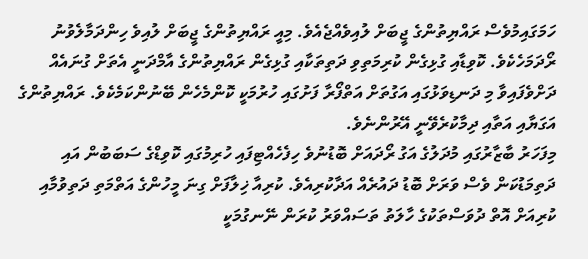ހަމަގައިމުވެސް ރައްޔިތުންގެ ޖީބަށް ލުއިވެއްޖެއެވެ. މިއީ ރައްޔިތުންގެ ޖީބަށް ލުއިވެ ހިންދަމާލެވުނު ރޯދަމަހެކެވެ. ކޮވިޑާއި ގުޅިގެން ކުރިމަތިވި ދަތިތަކާއި ގުޅިގެން ރައްޔިތުންގެ އާމްދަނީ އެތަށް ގުނައެއް ދަށްވެފައިވާ މި ދަނޑިވަޅުގައި އަގުތަށް އަތްފޯރާ ފަށުގައި ހުރުމަކީ ކޮންމެހެން ބޭނުންކަމެކެވެ. ރައްޔިތުންގެ އަގަޔާއި އަތާއި ދިމާކުރެވޭނީ އޭރުންނެވެ.
މިފަހަރު ބާޒާރުގައި މުދަލުގެ އަގު ރޯދައަށް ބޮޑުނުވެ ހިފެހެއްޓިފައި ހުރިމުގައި ކޮވިޑްގެ ސަބަބުން އައި ދަތިމަޑުކަން ވެސް ވަރަށް ބޮޑު ދައުރެއް އަދާކުރިއެވެ. ކުރިއާ ޚިލާފަށް ގިނަ މީހުންގެ އަތްމަތި ދަތިވުމާއި ކުރިއަށް އޮތް ދުވަސްތަކުގެ ހާލަތު ތަސައްވަރު ކުރަން ނޭނގުމަކީ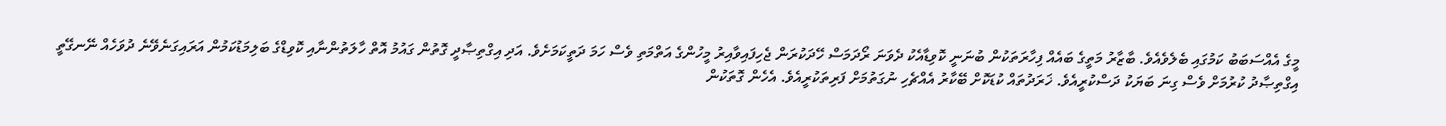މީގެ އެއްސަބަބު ކަމުގައި ބެލެވެއެވެ. ބާޒާރު މަތީގެ ބައެއް ފިހާރަތަކުން ބުނަނީ ކޮވިޑާއެކު ދެވަނަ ރޯދަމަސް ހޭދަކުރަން ޖެހިފައިވާއިރު މީހުންގެ އަތްމަތި ވެސް ހަމަ ދަތީކަމަށެވެ. އަދި އިގްތިޞާދީ ގޮތުން ގައުމު އޮތް ހާލަތުންނާއި ކޮވިޑްގެ ބަލިމަޑުކަމުން އަރައިގަނެވޭނެ ދުވަހެއް ނޭނގޭތީ އިގްތިޞާދު ކުރުމަށް ވެސް ގިނަ ބަޔަކު ދަސްކުރީއެވެ. ޚަރަދުތައް ކުޑަކޮށް ބޭކާރު އެއްޗެހި ނުގަތުމަށް ފަރިތަކުރީއެވެ. އެހެން ގޮތަކުން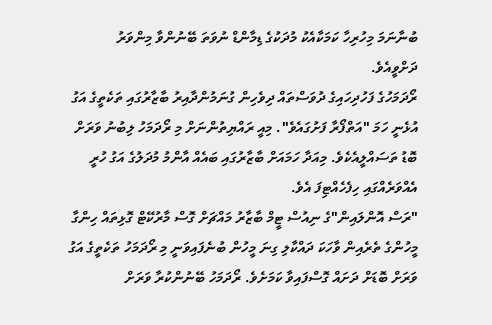ބުނާނަމަ މިހުރިހާ ކަމަކާއެކު މުދަކުގެ ޑިމާންޑް ނުވަތަ ބޭނުންވާ މިންވަރު ދަށްވީއެވެ.
ރޯދަމަހުގެ ފަހުދިހައިގެ ދުވަސްތައް ދިވެހިން ގުނަމުންދާއިރު ބާޒާރުގައި ތަކެތީގެ އަގު އުޅެނީ ހަމަ "އަތްފޯރާ ފަށުގައެވެ". މިއީ ރައްޔިތުންނަށް މި ރޯދަމަހު ލިބުނު ވަރަށް ބޮޑު ތަސައްލީއެކެވެ. މިއަދާ ހަމައަށް ބާޒާރުގައި ބައެއް އާންމު މުދަލުގެ އަގު ހުރީ އެއްވަރެއްގައި ހިފެހެއްޓިފަ އެވެ.
"ރަސް އޮންލައިން"ގެ ނިއުސް ޓީމް ބާޒާރު މައްޗަށް ގޮސް މާރުކޭޓް ގޮޅިތައް ހިންގާ މީހުންގެ ތެރެއިން ވާހަކަ ދައްކާލި ގިނަ މީހުން ބުނެފައިވަނީ މި ރޯދަމަހު ތަކެތީގެ އަގު ވަރަށް ބޮޑަށް ދަށައް ގޮސްފައިވާ ކަމަށެވެ. ރޯދަމަހު ބޭނުންކުރާ ވަރަށް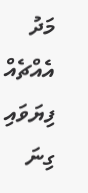މަދު އެއްޗެއް ފިޔަވައި ގިނަ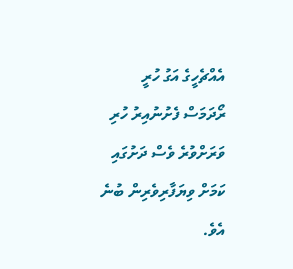އެއްޗެހީގެ އަގު ހުރީ ރޯދަމަސް ފެށުނުއިރު ހުރި ވަރަށްވުރެ ވެސް ދަށުގައި ކަމަށް ވިޔަފާރިވެރިން ބުނެ އެވެ.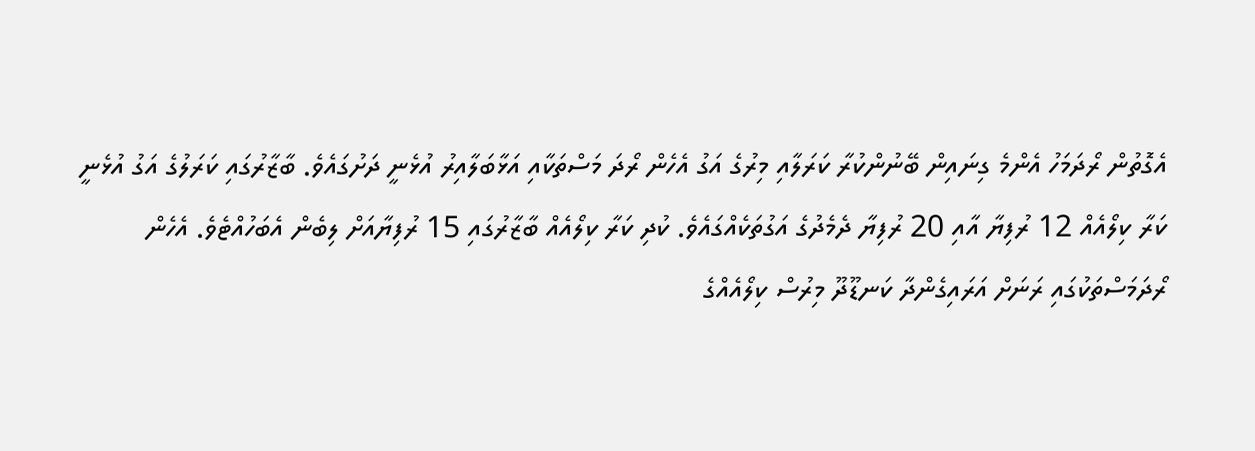އެގޮތުން ރޯދަމަހު އެންމެ ގިނައިން ބޭނުންކުރާ ކަރަލާއި މިރުގެ އަގު އެހެން ރޯދަ މަސްތަކާއި އަޅާބަލާއިރު އުޅެނީ ދަށުގައެވެ. ބާޒާރުގައި ކަރަލުގެ އަގު އުޅެނީ ކަރާ ކިލޯއެއް 12 ރުފިޔާ އާއި 20 ރުފިޔާ ދެމެދުގެ އަގުތަކެއްގައެވެ. ކުދި ކަރާ ކިލޯއެއް ބާޒާރުގައި 15 ރުފިޔާއަށް ލިބެން އެބަހުއްޓެވެ. އެހެން ރޯދަމަސްތަކުގައި ރަނަށް އަރައިގެންދާ ކަނޑޫދޫ މިރުސް ކިލޯއެއްގެ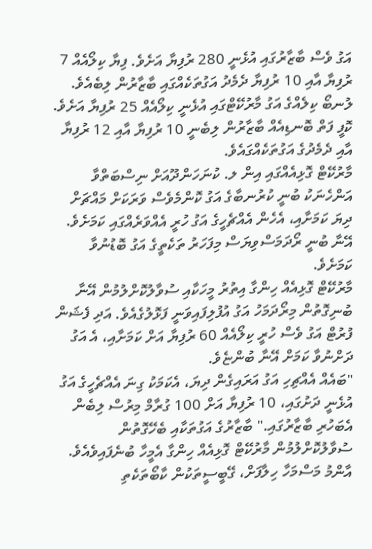އަގު ވެސް ބާޒާރުގައި އުޅެނީ 280 ރުފިޔާ އަށެވެ. ފިޔާ ކިލޯއެއް 7 ރުފިޔާ އާއި 10 ރުފިޔާ ދެމެދު އަގުތަކެއްގައި ބާޒާރުން ލިބެއެވެ. ލުނބޯ ކިލެއްގެ އަގު މާރުކޭޓްގައި އުޅެނީ ކިލޯއެއް 25 ރުފިޔާ އަށެވެ. ކޮފީ ފަތް ބޮނޑިއެއް ބާޒާރުން ލިބެނީ 10 ރުފިޔާ އާއި 12 ރުފިޔާ އާއި ދެމެދުގެ އަގުތަކެއްގައެވެ.
މާރުކޭޓް ގޮޅިއެއްގައި އިން ލ. ކުނަހަންދޫއަށް ނިސްބަތްވާ އަންހެނަކު ބުނީ ކުރުނބާގެ އަގު ކޮންމެވެސް ވަރަކަށް މައްޗަށް ދިޔަ ކަމަށާއި، އެހެން އެއްޗެހީގެ އަގު ހުރީ އެއްވަރެއްގައި ކަމަށެވެ. އޭނާ ބުނީ ރޯދަމަސްވިޔަސް މިފަހަރު ތަކެތީގެ އަގު ބޮޑުނުވާ ކަމަށެވެ.
މާރުކޭޓް ގޮޅިއެއް ހިންގާ އިތުރު މީހަކާއި ސުވާލުކޮށްލުމުން އޭނާ ބުނިގޮތުން މިރޯދަމަހު އަގު އުފުލިފައިވަނީ ފަޅޮލުގެއެވެ. އަދި ފެޝަން ފުރުޓް އަގު ވެސް ހުރީ ކިލޯއެއް 60 ރުފިޔާ އަށް ކަމަށާއި، އެ އަގު ދަށްނުވާ ކަމަށް އޭނާ ބުންޏެވެ.
"ބައެއް އެއްޗިހި އަގު އަރައިގެން ދިޔަ، އެކަމަކު ގިނަ އެއްޗެހީގެ އަގު އުޅެނީ ދަށުގައި، 10 ރުފިޔާ އަށް 100 ގުރާމް މިރުސް ލިބެން އެބަހުރި ބާޒާރުގައި." ބާޒާރުގެ އަގުތަކާއި ބެހޭގޮތުން ސުވާލުކޮށްލުމުން މާރުކޭޓް ގޮޅިއެއް ހިންގާ އެމީހާ ބުނެފައިވެއެވެ.
އާންމު މަސްމަހާ ހިލާފަށް، ގޭބީސީތަކުން ކާބޯތަކެތި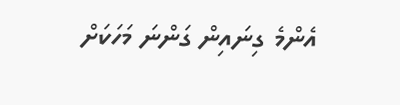އެންމެ ގިނައިން ގަންނަ މަހަކަށް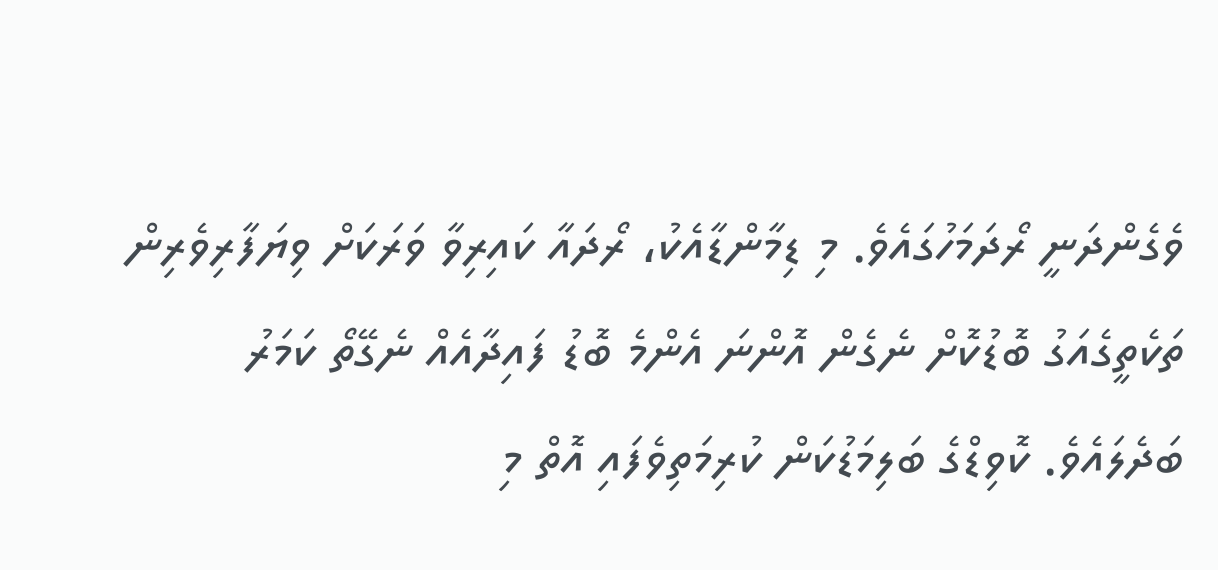ވެގެންދަނީ ރޯދަމަހުގައެވެ. މި ޑިމާންޑާއެކު، ރޯދައާ ކައިރިވާ ވަރަކަށް ވިޔަފާރިވެރިން ތަކެތީގެއަގު ބޮޑުކޮށް ނެގެން އޮންނަ އެންމެ ބޮޑު ފައިދާއެއް ނެގޭތޯ ކަމަރު ބަދެލައެވެ. ކޮވިޑްގެ ބަލިމަޑުކަން ކުރިމަތިވެފައި އޮތް މި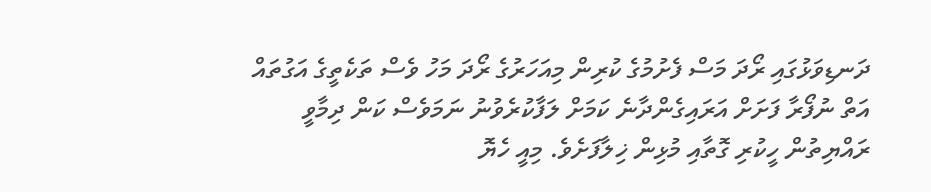ދަނޑިވަޅުގައި ރޯދަ މަސް ފެށުމުގެ ކުރިން މިއަހަރުގެ ރޯދަ މަހު ވެސް ތަކެތީގެ އަގުތައް އަތް ނުފޯރާ ފަށަށް އަރައިގެންދާނެ ކަމަށް ލަފާކުރެވުނު ނަމަވެސް ކަން ދިމާވީ ރައްޔިތުން ހީކުރި ގޮތާއި މުޅިން ޚިލާފަށެވެ. މިއީ ހެޔޮ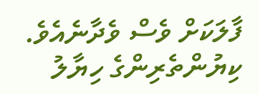ފާލަކަށް ވެސް ވެދާނެއެވެ.
ކިޔުންތެރިންގެ ހިޔާލު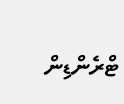ޓްރެންޑިން